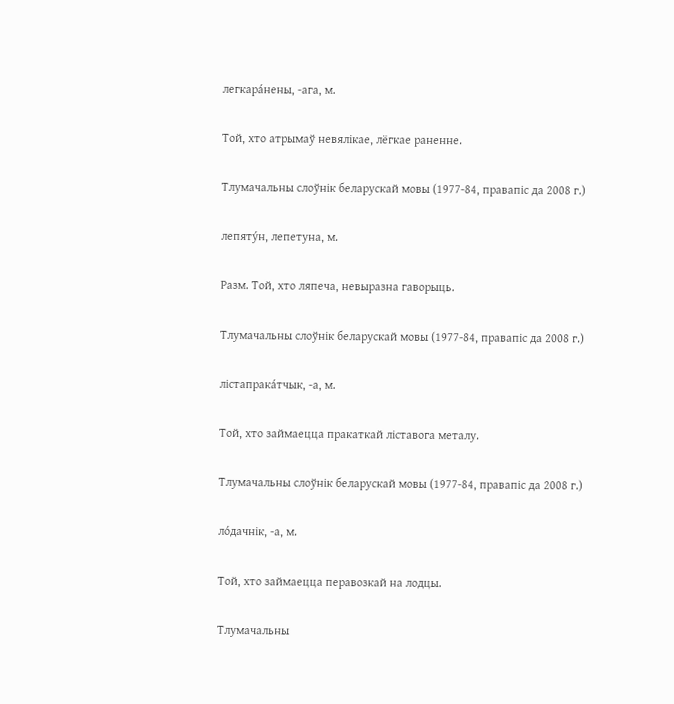легкара́нены, ‑ага, м.

Той, хто атрымаў невялікае, лёгкае раненне.

Тлумачальны слоўнік беларускай мовы (1977-84, правапіс да 2008 г.)

лепяту́н, лепетуна, м.

Разм. Той, хто ляпеча, невыразна гаворыць.

Тлумачальны слоўнік беларускай мовы (1977-84, правапіс да 2008 г.)

лістапрака́тчык, ‑а, м.

Той, хто займаецца пракаткай ліставога металу.

Тлумачальны слоўнік беларускай мовы (1977-84, правапіс да 2008 г.)

ло́дачнік, ‑а, м.

Той, хто займаецца перавозкай на лодцы.

Тлумачальны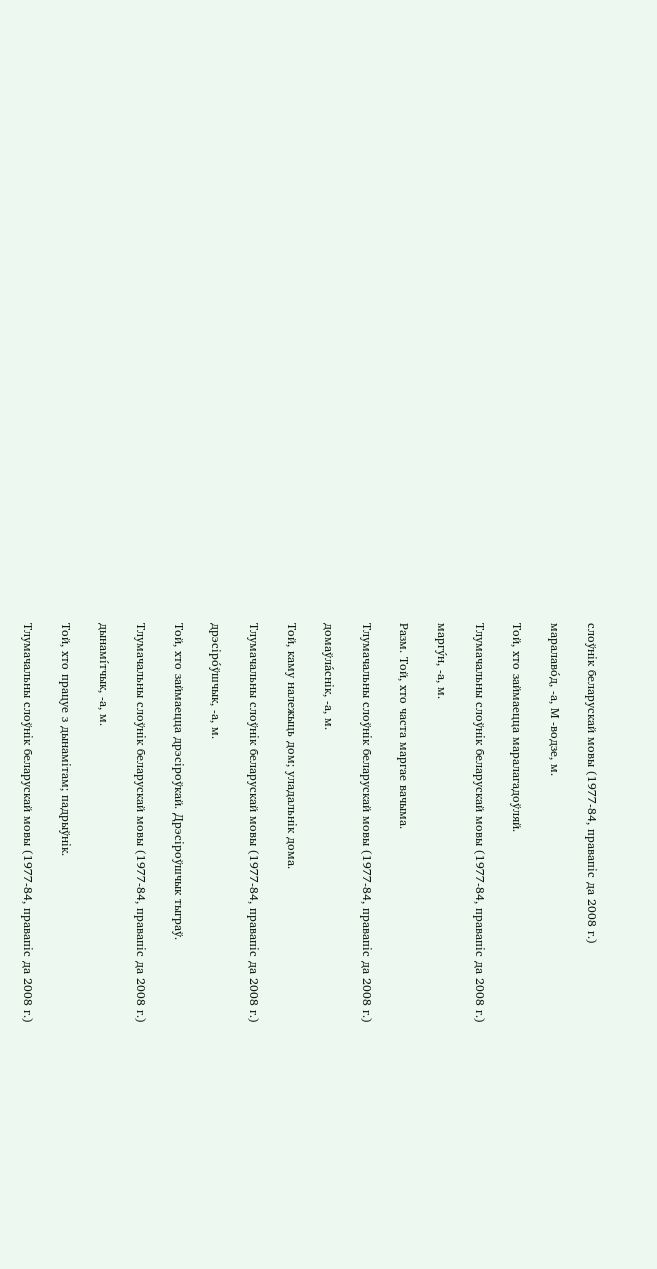слоўнік беларускай мовы (1977-84, правапіс да 2008 г.)

маралаво́д, ‑а, М ‑водзе, м.

Той, хто займаецца маралагадоўляй.

Тлумачальны слоўнік беларускай мовы (1977-84, правапіс да 2008 г.)

маргу́н, ‑а, м.

Разм. Той, хто часта маргае вачыма.

Тлумачальны слоўнік беларускай мовы (1977-84, правапіс да 2008 г.)

домаўла́снік, ‑а, м.

Той, каму належыць дом; уладальнік дома.

Тлумачальны слоўнік беларускай мовы (1977-84, правапіс да 2008 г.)

дрэсіро́ўшчык, ‑а, м.

Той, хто займаецца дрэсіроўкай. Дрэсіроўшчык тыграў.

Тлумачальны слоўнік беларускай мовы (1977-84, правапіс да 2008 г.)

дынамі́тчык, ‑а, м.

Той, хто працуе з дынамітам; падрыўнік.

Тлумачальны слоўнік беларускай мовы (1977-84, правапіс да 2008 г.)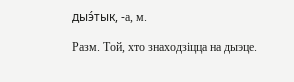дыэ́тык, ‑а, м.

Разм. Той, хто знаходзіцца на дыэце.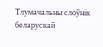Тлумачальны слоўнік беларускай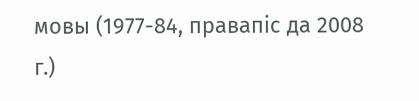мовы (1977-84, правапіс да 2008 г.)